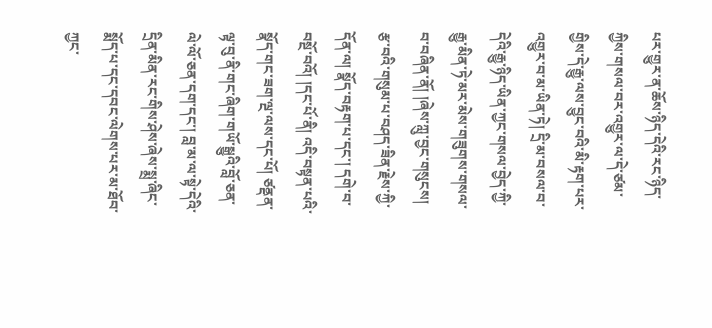པར་གྱུར་ན་ཆོས་ཉིད་དེའི་རང་ཉིད་ཀྱིས་གསལ་བར་འགྱུར་ལ་དེ་ཙམ་གྱིས་དེ་རྒྱུ་ལས་བྱུང་བའི་མི་རྟག་པར་འགྱུར་བ་མ་ཡིན་ཏེ། དྲི་མ་བསལ་བ་དེའི་རྒྱུ་ཉིད་ཡིན་ཀྱང་གསལ་བྱེད་ཀྱི་རྒྱུ་མིན་ཏེ་མར་མེས་གཟུགས་གསལ་བ་བཞིན་ནོ། །ཞེས་ཀླུ་བྱང་གསུངས། རྩ་བའི་གསུམ་པ་བཤད་ཟིན་རྗེས་ཀྱི་དོན་ལ། སྣོད་བརྟག་པ་དང་། དགེ་བ་བསྔོ་བའོ། །དང་པོ་ནི། འདི་བསྟན་པའི་སྣོད་གང་ཟག་ལྔ་ལས་དང་པོ། ཙནྡན་ལྟ་བུ་ནི་གང་ཞིག་གཡོ་སྒྱུའི་བློ་ཅན་ལེ་ལོ་ཅན་དག་དང་། བླ་མ་ལ་སྟེ་དེའི་དྲིན་མིན་རང་གིས་ཤེས་ཞེས་སྨྲ་ཞིང་སྨོད་པ་དང་དབང་ལེགས་པར་མ་ཐོབ་ཀྱང་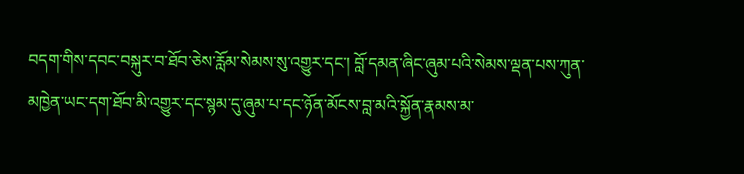བདག་གིས་དབང་བསྐུར་བ་ཐོབ་ཅེས་རློམ་སེམས་སུ་འགྱུར་དང་། བློ་དམན་ཞིང་ཞུམ་པའི་སེམས་ལྡན་པས་ཀུན་མཁྱེན་ཡང་དག་ཐོབ་མི་འགྱུར་དང་སྙམ་དུ་ཞུམ་པ་དང་ཉོན་མོངས་བླ་མའི་སྐྱོན་རྣམས་མ་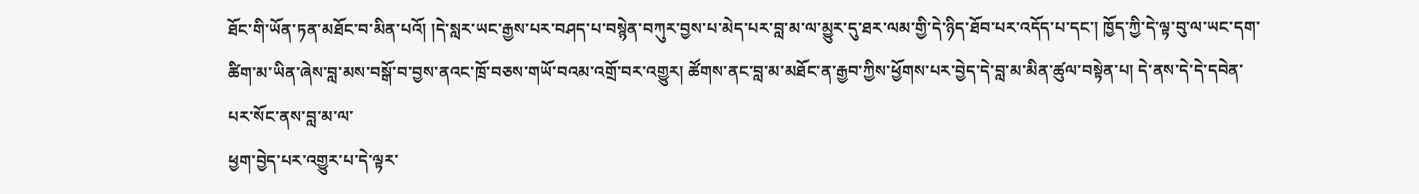ཐོང་གི་ཡོན་ཏན་མཐོང་བ་མིན་པའོ། །དེ་སླར་ཡང་རྒྱས་པར་བཤད་པ་བསྙེན་བཀུར་བྱས་པ་མེད་པར་བླ་མ་ལ་མྱུར་དུ་ཐར་ལམ་གྱི་དེ་ཉིད་ཐོབ་པར་འདོད་པ་དང་། ཁྱོད་ཀྱི་དེ་ལྟ་བུ་ལ་ཡང་དག་ཚིག་མ་ཡིན་ཞེས་བླ་མས་བསྒོ་བ་བྱས་ནའང་ཁྲོ་བཅས་གཡོ་བའམ་འགྲོ་བར་འགྱུར། ཚོགས་ནང་བླ་མ་མཐོང་ན་རྒྱབ་ཀྱིས་ཕྱོགས་པར་བྱེད་དེ་བླ་མ་མིན་ཚུལ་བསྟེན་པ། དེ་ནས་དེ་དེ་དབེན་པར་སོང་ནས་བླ་མ་ལ་
ཕྱག་བྱེད་པར་འགྱུར་པ་དེ་ལྟར་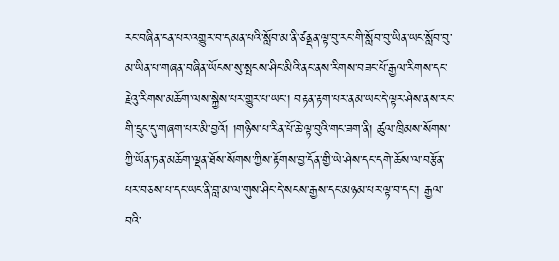རང་བཞིན་ངན་པར་འགྱུར་བ་དམན་པའི་སློབ་མ་ནི་ཙནྡན་ལྟ་བུ་རང་གི་སློབ་བུ་ཡིན་ཡང་སློབ་བུ་མ་ཡིན་པ་གཞན་བཞིན་ཡོངས་སུ་སྤངས་ཤིང་མིའི་ནང་ནས་རིགས་བཟང་པོ་རྒྱལ་རིགས་དང་རྗེའུ་རིགས་མཆོག་ལས་སྐྱེས་པར་གྱུར་པ་ཡང་། བརྟན་རྟག་པར་ནམ་ཡང་དེ་ལྟར་ཤེས་ནས་རང་གི་དྲུང་དུ་གཞག་པར་མི་བྱའོ། །གཉིས་པ་རིན་པོ་ཆེ་ལྟ་བུའི་གང་ཟག་ནི། ཚུལ་ཁྲིམས་སོགས་ཀྱི་ཡོན་ཏན་མཆོག་ལྡན་ཐོས་སོགས་ཀྱིས་རྟོགས་བྱ་དོན་གྱི་ཡེ་ཤེས་དང་དགེ་ཆོས་ལ་བརྩོན་པར་བཅས་པ་དང་ཡང་ནི་བླ་མ་ལ་གུས་ཤིང་དེ་སངས་རྒྱས་དང་མཉམ་པར་ལྟ་བ་དང་། རྒྱལ་བའི་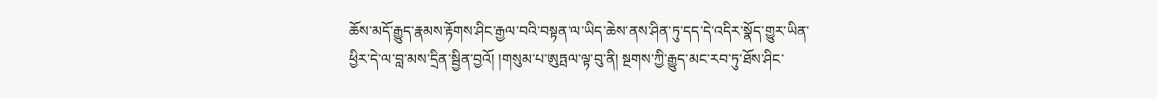ཆོས་མདོ་རྒྱུད་རྣམས་རྟོགས་ཤིང་རྒྱལ་བའི་བསྟན་ལ་ཡིད་ཆེས་ནས་ཤིན་ཏུ་དད་དེ་འདིར་སྣོད་གྱུར་ཡིན་ཕྱིར་དེ་ལ་བླ་མས་དྲིན་སྦྱིན་བྱའོ། །གསུམ་པ་ཨུཏྤལ་ལྟ་བུ་ནི། སྔགས་ཀྱི་རྒྱུད་མང་རབ་ཏུ་ཐོས་ཤིང་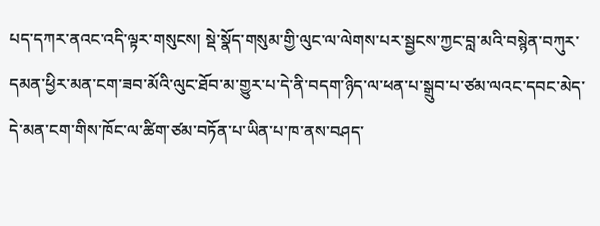པད་དཀར་ནའང་འདི་ལྟར་གསུངས། སྡེ་སྣོད་གསུམ་གྱི་ལུང་ལ་ལེགས་པར་སྦྱངས་ཀྱང་བླ་མའི་བསྙེན་བཀུར་དམན་ཕྱིར་མན་ངག་ཟབ་མོའི་ལུང་ཐོབ་མ་གྱུར་པ་དེ་ནི་བདག་ཉིད་ལ་ཕན་པ་སྒྲུབ་པ་ཙམ་ལའང་དབང་མེད་དེ་མན་ངག་གིས་ཁོང་ལ་ཚིག་ཙམ་བཏོན་པ་ཡིན་པ་ཁ་ནས་བཤད་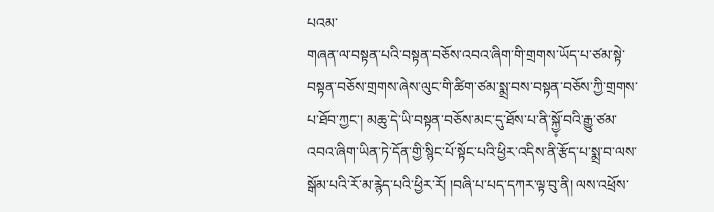པའམ་
གཞན་ལ་བསྟན་པའི་བསྟན་བཅོས་འབའ་ཞིག་གི་གྲགས་ཡོད་པ་ཙམ་སྟེ་བསྟན་བཅོས་གྲགས་ཞེས་ལུང་གི་ཚིག་ཙམ་སྨྲ་བས་བསྟན་བཅོས་ཀྱི་གྲགས་པ་ཐོབ་ཀྱང་། མཆུ་དེ་ཡི་བསྟན་བཅོས་མང་དུ་ཐོས་པ་ནི་སྐྱོ༷་བའི་རྒྱུ་ཙམ་འབའ་ཞིག་ཡིན་ཏེ་དོན་གྱི་སྙིང་པོ་སྟོང་པའི་ཕྱིར་འདིས་ནི་རྩོད་པ་སྨྲ་བ་ལས་སྒོམ་པའི་རོ་མ་རྙེད་པའི་ཕྱིར་རོ། །བཞི་པ་པད་དཀར་ལྟ་བུ་ནི། ལས་འཕྲོས་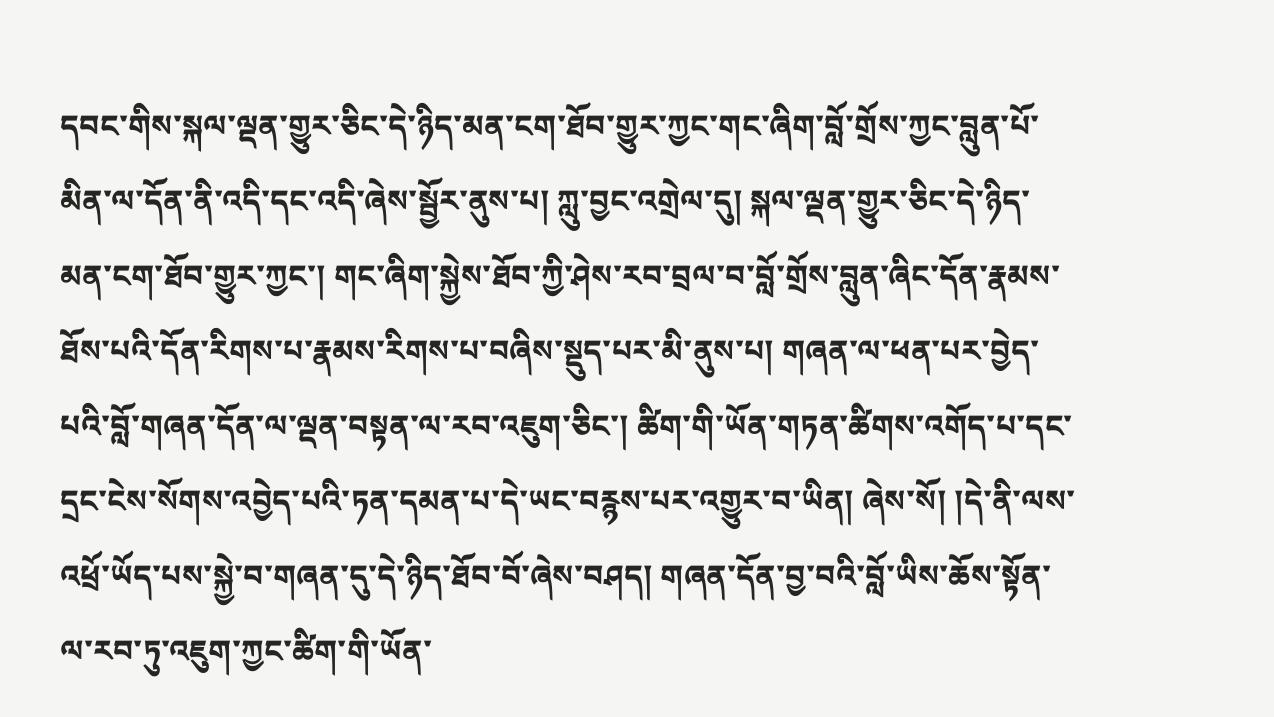དབང་གིས་སྐལ་ལྡན་གྱུར་ཅིང་དེ་ཉིད་མན་ངག་ཐོབ་གྱུར་ཀྱང་གང་ཞིག་བློ་གྲོས་ཀྱང་བླུན་པོ་མིན་ལ་དོན་ནི་འདི་དང་འདི་ཞེས་སྦྱོར་ནུས་པ། ཀླུ་བྱང་འགྲེལ་དུ། སྐལ་ལྡན་གྱུར་ཅིང་དེ་ཉིད་མན་ངག་ཐོབ་གྱུར་ཀྱང་། གང་ཞིག་སྐྱེས་ཐོབ་ཀྱི་ཤེས་རབ་བྲལ་བ་བློ་གྲོས་བླུན་ཞིང་དོན་རྣམས་ཐོས་པའི་དོན་རིགས་པ་རྣམས་རིགས་པ་བཞིས་སྡུད་པར་མི་ནུས་པ། གཞན་ལ་ཕན་པར་བྱེད་པའི་བློ་གཞན་དོན་ལ་ལྡན་བསྟན་ལ་རབ་འཇུག་ཅིང་། ཚིག་གི་ཡོན་གཏན་ཚིགས་འགོད་པ་དང་དྲང་ངེས་སོགས་འབྱེད་པའི་ཏན་དམན་པ་དེ་ཡང་བརྙས་པར་འགྱུར་བ་ཡིན། ཞེས་སོ། །དེ་ནི་ལས་འཕྲོ་ཡོད་པས་སྐྱེ་བ་གཞན་དུ་དེ་ཉིད་ཐོབ་བོ་ཞེས་བཤད། གཞན་དོན་བྱ་བའི་བློ་ཡིས་ཆོས་སྟོན་ལ་རབ་ཏུ་འཇུག་ཀྱང་ཚིག་གི་ཡོན་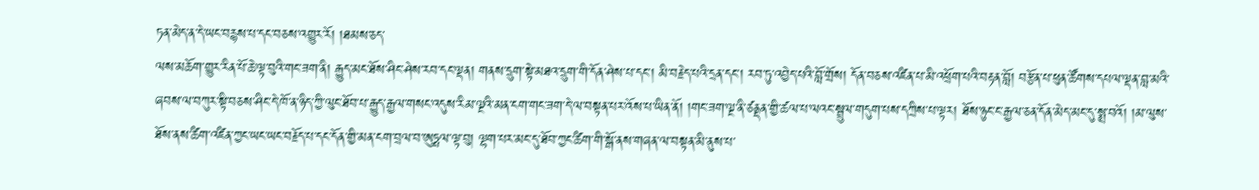ཏན་མེད་ན་དེ་ཡང་བརྙས་པ་དང་བཅས་འགྱུར་རོ། །ཐམས་ཅད་
ལས་མཆོག་གྱུར་རིན་པོ་ཆེ་ལྟ་བུའི་གང་ཟག་ནི། རྒྱུད་མང་ཐོས་ཤིང་ཤེས་རབ་དང་ལྡན། གནས་དྲུག་སྟེ་མཐའ་དྲུག་གི་དོན་ཤེས་པ་དང་། མི་བརྗེད་པའི་དྲན་དང་། རབ་ཏུ་འབྱེད་པའི་བློ་གྲོས། དོན་བཅས་འཛིན་པ་མི་འཕྲོག་པའི་བརྟན་བློ། བརྩོན་པ་ཕུན་ཚོགས་དཔལ་ལྡན་བླ་མའི་ཞབས་ལ་བཀུར་སྟི་བཅས་ཤིང་དེ་ཁོ་ན་ཉིད་ཀྱི་ལུང་ཐོབ་པ་རྒྱུད་རྒྱལ་གསང་འདུས་རིམ་ལྔའི་མན་ངག་གང་ཟག་དེ་ལ་བསྟན་པར་འོས་པ་ཡིན་ནོ། །གང་ཟག་ལྔ་ནི་ཙནྡན་གྱི་ཚལ་པ་ལའང་སྦྲུལ་གདུག་པས་དཀྲིས་པ་ལྟར། ཐོས་ཉུང་ང་རྒྱལ་ཅན་དོན་མེད་མང་དུ་སྨྲ་བའོ། །མ་ལུས་ཐོས་ནས་ཚིག་འཛིན་ཀྱང་ཡང་ཡང་བརྗོད་པ་དང་དོན་གྱི་མན་ངག་བྲལ་བ་ཨུཏྤལ་ལྟ་བུ། ལྷག་པར་མང་དུ་ཐོབ་ཀྱང་ཚིག་གི་སྒོ་ནས་གཞན་ལ་བསྟན་མི་ནུས་པ་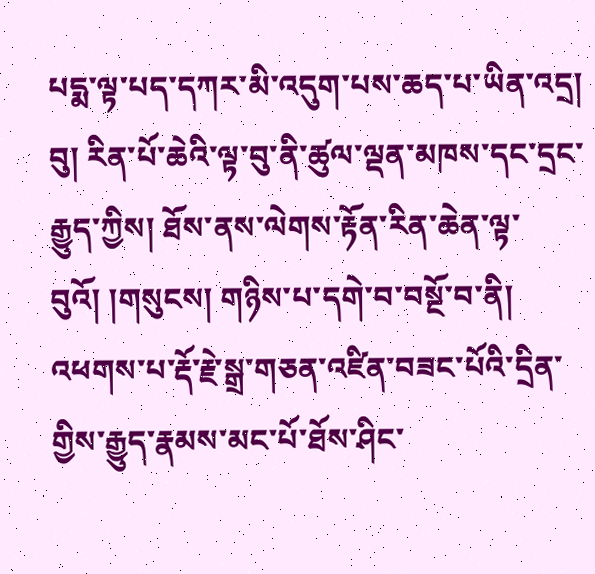པདྨ་ལྟ་པད་དཀར་མི་འདུག་པས་ཆད་པ་ཡིན་འདྲ། བུ། རིན་པོ་ཆེའི་ལྟ་བུ་ནི་ཚུལ་ལྡན་མཁས་དང་དྲང་རྒྱུད་ཀྱིས། ཐོས་ནས་ལེགས་རྟོན་རིན་ཆེན་ལྟ་བུའོ། །གསུངས། གཉིས་པ་དགེ་བ་བསྔོ་བ་ནི། འཕགས་པ་རྡོ་རྗེ་སྒྲ་གཅན་འཛིན་བཟང་པོའི་དྲིན་གྱིས་རྒྱུད་རྣམས་མང་པོ་ཐོས་ཤིང་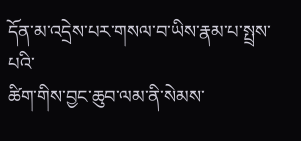དོན་མ་འདྲེས་པར་གསལ་བ་ཡིས་རྣམ་པ་སྤྲས་པའི་
ཚིག་གིས་བྱང་ཆུབ་ལམ་ནི་སེམས་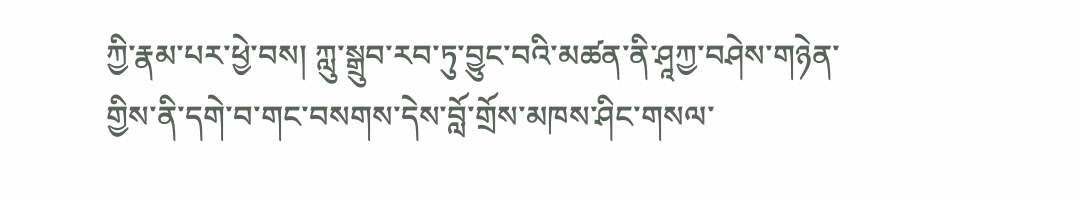ཀྱི་རྣམ་པར་ཕྱེ་བས། ཀླུ་སྒྲུབ་རབ་ཏུ་བྱུང་བའི་མཚན་ནི་ཤཱཀྱ་བཤེས་གཉེན་གྱིས་ནི་དགེ་བ་གང་བསགས་དེས་བློ་གྲོས་མཁས་ཤིང་གསལ་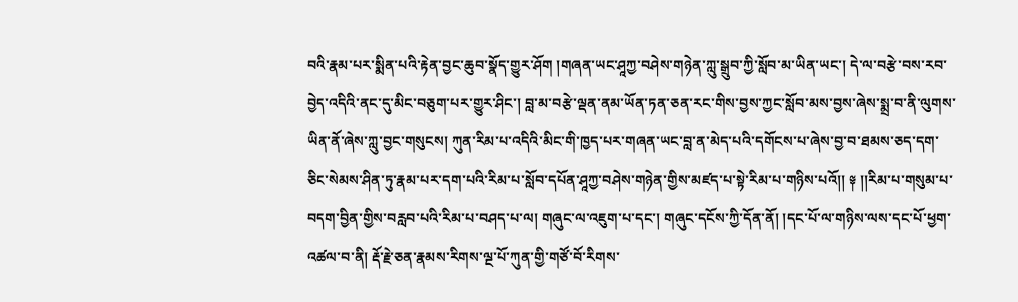བའི་རྣམ་པར་སྨིན་པའི་རྟེན་བྱང་ཆུབ་སྣོད་གྱུར་ཤོག །གཞན་ཡང་ཤཱཀྱ་བཤེས་གཉེན་ཀླུ་སྒྲུབ་ཀྱི་སློབ་མ་ཡིན་ཡང་། དེ་ལ་བརྩེ་བས་རབ་བྱེད་འདིའི་ནང་དུ་མིང་བཅུག་པར་གྱུར་ཤིང་། བླ་མ་བརྩེ་ལྡན་ནམ་ཡོན་ཏན་ཅན་རང་གིས་བྱས་ཀྱང་སློབ་མས་བྱས་ཞེས་སྨྲ་བ་ནི་ལུགས་ཡིན་ནོ་ཞེས་ཀླུ་བྱང་གསུངས། ཀུན་རིམ་པ་འདིའི་མིང་གི་ཁྱད་པར་གཞན་ཡང་བླ་ན་མེད་པའི་དགོངས་པ་ཞེས་བྱ་བ་ཐམས་ཅད་དག་ཅིང་སེམས་ཤིན་ཏུ་རྣམ་པར་དག་པའི་རིམ་པ་སློབ་དཔོན་ཤཱཀྱ་བཤེས་གཉེན་གྱིས་མཛད་པ་སྟེ་རིམ་པ་གཉིས་པའོ།། ༈ །།རིམ་པ་གསུམ་པ་བདག་བྱིན་གྱིས་བརླབ་པའི་རིམ་པ་བཤད་པ་ལ། གཞུང་ལ་འཇུག་པ་དང་། གཞུང་དངོས་ཀྱི་དོན་ནོ། །དང་པོ་ལ་གཉིས་ལས་དང་པོ་ཕྱག་འཚལ་བ་ནི། རྡོ་རྗེ་ཅན་རྣམས་རིགས་ལྔ་པོ་ཀུན་གྱི་གཙོ་བོ་རིགས་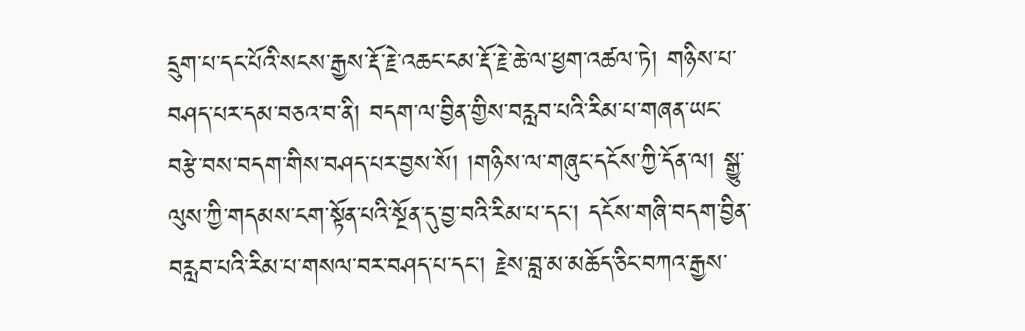དྲུག་པ་དང་པོའི་སངས་རྒྱས་རྡོ་རྗེ་འཆང་ངམ་རྡོ་རྗེ་ཆེ་ལ་ཕྱག་འཚལ་ཏེ། གཉིས་པ་བཤད་པར་དམ་བཅའ་བ་ནི། བདག་ལ་བྱིན་གྱིས་བརླབ་པའི་རིམ་པ་གཞན་ཡང་
བརྩེ་བས་བདག་གིས་བཤད་པར་བྱས་སོ། །གཉིས་ལ་གཞུང་དངོས་ཀྱི་དོན་ལ། སྒྱུ་ལུས་ཀྱི་གདམས་ངག་སྟོན་པའི་སྔོན་དུ་བྱ་བའི་རིམ་པ་དང་། དངོས་གཞི་བདག་བྱིན་བརླབ་པའི་རིམ་པ་གསལ་བར་བཤད་པ་དང་། རྗེས་བླ་མ་མཆོད་ཅིང་བཀའ་རྒྱས་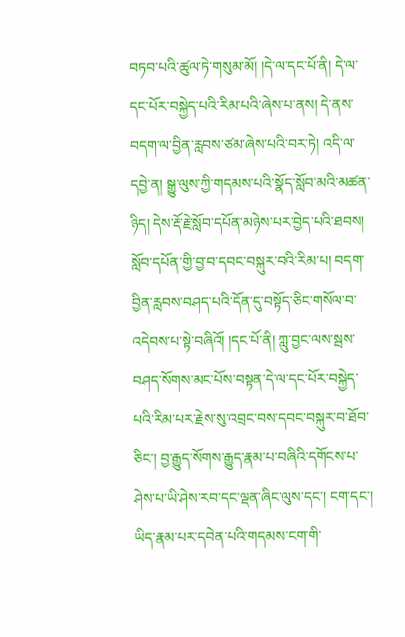བཏབ་པའི་ཚུལ་ཏེ་གསུམ་མོ། །དེ་ལ་དང་པོ་ནི། དེ་ལ་དང་པོར་བསྐྱེད་པའི་རིམ་པའི་ཞེས་པ་ནས། དེ་ནས་བདག་ལ་བྱིན་རླབས་ཙམ་ཞེས་པའི་བར་ཏེ། འདི་ལ་དབྱེ་ན། སྒྱུ་ལུས་ཀྱི་གདམས་པའི་སྣོད་སློབ་མའི་མཚན་ཉིད། དེས་རྡོ་རྗེ་སློབ་དཔོན་མཉེས་པར་བྱེད་པའི་ཐབས། སློབ་དཔོན་གྱི་བྱ་བ་དབང་བསྐུར་བའི་རིམ་པ། བདག་བྱིན་རླབས་བཤད་པའི་དོན་དུ་བསྟོད་ཅིང་གསོལ་བ་འདེབས་པ་སྟེ་བཞིའོ། །དང་པོ་ནི། ཀླུ་བྱང་ལས་སྦས་བཤད་སོགས་མང་པོས་བསྟན་དེ་ལ་དང་པོར་བསྐྱེད་པའི་རིམ་པར་རྗེས་སུ་འབྲང་བས་དབང་བསྐུར་བ་ཐོབ་ཅིང་། བྱ་རྒྱུད་སོགས་རྒྱུད་རྣམ་པ་བཞིའི་དགོངས་པ་ཤེས་པ་ཡི་ཤེས་རབ་དང་ལྡན་ཞིང་ལུས་དང་། ངག་དང་། ཡིད་རྣམ་པར་དབེན་པའི་གདམས་ངག་གི་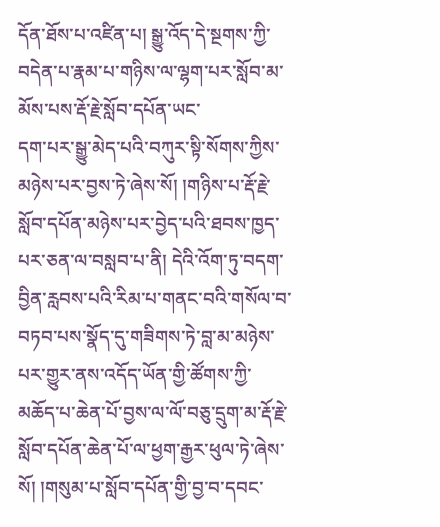དོན་ཐོས་པ་འཛིན་པ། སྒྱུ་འོད་དེ་སྔགས་ཀྱི་བདེན་པ་རྣམ་པ་གཉིས་ལ་ལྷག་པར་སློབ་མ་མོས་པས་རྡོ་རྗེ་སློབ་དཔོན་ཡང་
དག་པར་སྒྱུ་མེད་པའི་བཀུར་སྟི་སོགས་ཀྱིས་མཉེས་པར་བྱས་ཏེ་ཞེས་སོ། །གཉིས་པ་རྡོ་རྗེ་སློབ་དཔོན་མཉེས་པར་བྱེད་པའི་ཐབས་ཁྱད་པར་ཅན་ལ་བསླབ་པ་ནི། དེའི་འོག་ཏུ་བདག་བྱིན་རླབས་པའི་རིམ་པ་གནང་བའི་གསོལ་བ་བཏབ་པས་སྣོད་དུ་གཟིགས་ཏེ་བླ་མ་མཉེས་པར་གྱུར་ནས་འདོད་ཡོན་གྱི་ཚོགས་ཀྱི་མཆོད་པ་ཆེན་པོ་བྱས་ལ་ལོ་བཅུ་དྲུག་མ་རྡོ་རྗེ་སློབ་དཔོན་ཆེན་པོ་ལ་ཕྱག་རྒྱར་ཕུལ་ཏེ་ཞེས་སོ། །གསུམ་པ་སློབ་དཔོན་གྱི་བྱ་བ་དབང་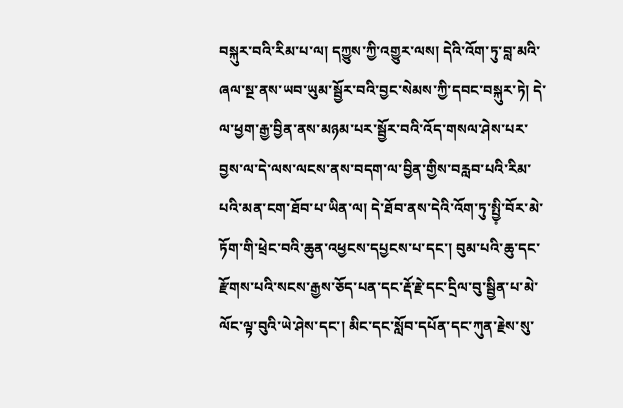བསྐུར་བའི་རིམ་པ་ལ། དཀྱུས་ཀྱི་འགྱུར་ལས། དེའི་འོག་ཏུ་བླ་མའི་ཞལ་སྔ་ནས་ཡབ་ཡུམ་སྦྱོར་བའི་བྱང་སེམས་ཀྱི་དབང་བསྐུར་ཏེ། དེ་ལ་ཕྱག་རྒྱ་བྱིན་ནས་མཉམ་པར་སྦྱོར་བའི་འོད་གསལ་ཤེས་པར་བྱས་ལ་དེ་ལས་ལངས་ནས་བདག་ལ་བྱིན་གྱིས་བརླབ་པའི་རིམ་པའི་མན་ངག་ཐོབ་པ་ཡིན་ལ། དེ་ཐོབ་ནས་དེའི་འོག་ཏུ་སྤྱི༷་བོར་མེ་ཏོག་གི་ཕྲེང་བའི་ཆུན་འཕྱངས་དཔྱངས་པ་དང་། བུམ་པའི་ཆུ་དང་རྫོགས་པའི་སངས་རྒྱས་ཅོད་པན་དང་རྡོ་རྗེ་དང་དྲིལ་བུ་སྦྱིན་པ་མེ་ལོང་ལྟ་བུའི་ཡེ་ཤེས་དང་། མིང་དང་སློབ་དཔོན་དང་ཀུན་རྗེས་སུ་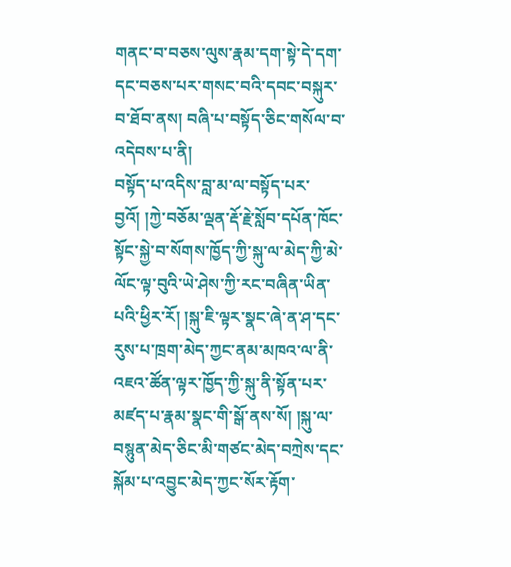གནང་བ་བཅས་ལུས་རྣམ་དག་སྟེ་དེ་དག་དང་བཅས་པར་གསང་བའི་དབང་བསྐུར་བ་ཐོབ་ནས། བཞི་པ་བསྟོད་ཅིང་གསོལ་བ་འདེབས་པ་ནི།
བསྟོད་པ་འདིས་བླ་མ་ལ་བསྟོད་པར་བྱའོ། །ཀྱེ་བཅོམ་ལྡན་རྡོ་རྗེ་སློབ་དཔོན་ཁོང་སྟོང་སྐྱེ་བ་སོགས་ཁྱོད་ཀྱི་སྐུ་ལ་མེད་ཀྱི་མེ་ལོང་ལྟ་བུའི་ཡེ་ཤེས་ཀྱི་རང་བཞིན་ཡིན་པའི་ཕྱིར་རོ། །སྐུ་ཇི་ལྟར་སྣང་ཞེ་ན་ཤ་དང་རུས་པ་ཁྲག་མེད་ཀྱང་ནམ་མཁའ་ལ་ནི་འཇའ་ཚོན་ལྟར་ཁྱོད་ཀྱི་སྐུ་ནི་སྟོན་པར་མཛད་པ་རྣམ་སྣང་གི་སྒོ་ནས་སོ། །སྐུ་ལ་བསྙུན་མེད་ཅིང་མི་གཙང་མེད་བཀྲེས་དང་སྐོམ་པ་འབྱུང་མེད་ཀྱང་སོར་རྟོག་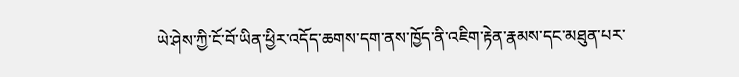ཡེ་ཤེས་ཀྱི་ངོ་བོ་ཡིན་ཕྱིར་འདོད་ཆགས་དག་ནས་ཁྱོད་ནི་འཇིག་རྟེན་རྣམས་དང་མཐུན་པར་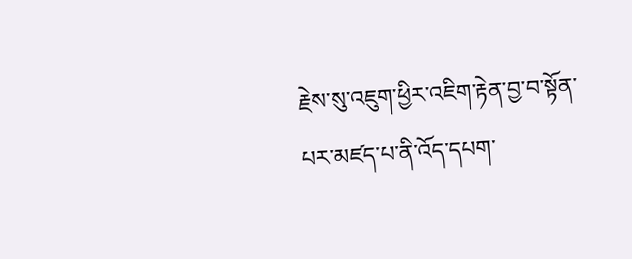རྗེས་སུ་འཇུག་ཕྱིར་འཇིག་རྟེན་བྱ་བ་སྟོན་པར་མཛད་པ་ནི་འོད་དཔག་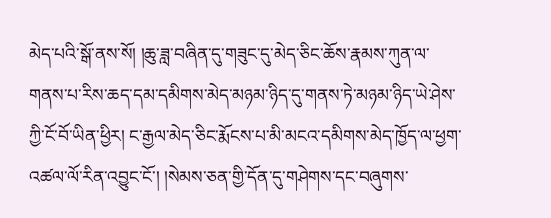མེད་པའི་སྒོ་ནས་སོ། །ཆུ་ཟླ་བཞིན་དུ་གཟུང་དུ་མེད་ཅིང་ཆོས་རྣམས་ཀུན་ལ་གནས་པ་རིས་ཆད་དམ་དམིགས་མེད་མཉམ་ཉིད་དུ་གནས་ཏེ་མཉམ་ཉིད་ཡེ་ཤེས་ཀྱི་ངོ་བོ་ཡིན་ཕྱིར། ང་རྒྱལ་མེད་ཅིང་རྨོངས་པ་མི་མངའ་དམིགས་མེད་ཁྱོད་ལ་ཕྱག་འཚལ་ལོ་རིན་འབྱུང་ངོ་། །སེམས་ཅན་གྱི་དོན་དུ་གཤེགས་དང་བཞུགས་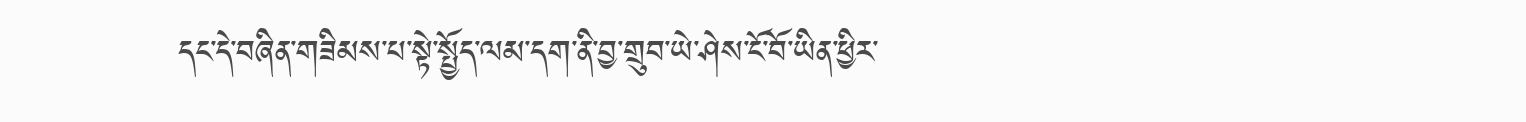དང་དེ་བཞིན་གཟིམས་པ་སྟེ་སྤྱོད་ལམ་དག་ནི་བྱ་གྲུབ་ཡེ་ཤེས་ངོ་བོ་ཡིན་ཕྱིར་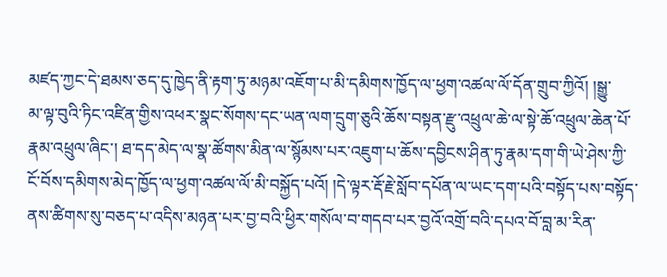མཛད་ཀྱང་དེ་ཐམས་ཅད་དུ་ཁྱེད་ནི་རྟག་ཏུ་མཉམ་འཇོག་པ་མི་དམིགས་ཁྱོད་ལ་ཕྱག་འཚལ་ལོ་དོན་གྲུབ་ཀྱིའོ། །སྒྱུ་
མ་ལྟ་བུའི་ཏིང་འཛིན་གྱིས་འཕར་སྣང་སོགས་དང་ཡན་ལག་དྲུག་ཅུའི་ཆོས་བསྟན་རྫུ་འཕྲུལ་ཆེ་ལ་སྟེ་ཆོ་འཕྲུལ་ཆེན་པོ་རྣམ་འཕྲུལ་ཞིང་། ཐ་དད་མེད་ལ་སྣ་ཚོགས་མིན་ལ་སྙོམས་པར་འཇུག་པ་ཆོས་དབྱིངས་ཤིན་ཏུ་རྣམ་དག་གི་ཡེ་ཤེས་ཀྱི་ངོ་བོས་དམིགས་མེད་ཁྱོད་ལ་ཕྱག་འཚལ་ལོ་མི་བསྐྱོད་པའོ། །དེ་ལྟར་རྡོ་རྗེ་སློབ་དཔོན་ལ་ཡང་དག་པའི་བསྟོད་པས་བསྟོད་ནས་ཚིགས་སུ་བཅད་པ་འདིས་མཉན་པར་བྱ་བའི་ཕྱིར་གསོལ་བ་གདབ་པར་བྱའོ་འགྲོ་བའི་དཔའ་བོ་བླ་མ་རིན་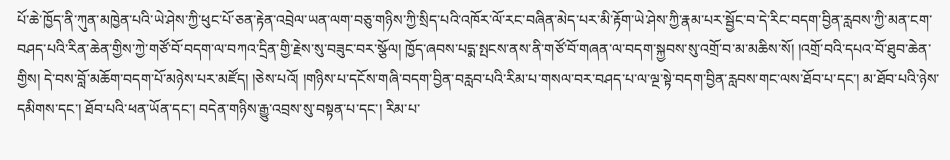པོ་ཆེ་ཁྱོད་ནི་ཀུན་མཁྱེན་པའི་ཡེ་ཤེས་ཀྱི་ཕུང་པོ་ཅན་རྟེན་འབྲེལ་ཡན་ལག་བཅུ་གཉིས་ཀྱི་སྲིད་པའི་འཁོར་ལོ་རང་བཞིན་མེད་པར་མི་རྟོག་ཡེ་ཤེས་ཀྱི་རྣམ་པར་སྦྱོང་བ་དེ་རིང་བདག་བྱིན་རླབས་ཀྱི་མན་ངག་བཤད་པའི་རིན་ཆེན་གྱིས་ཀྱེ་གཙོ་བོ་བདག་ལ་བཀའ་དྲིན་གྱི་རྗེས་སུ་བཟུང་བར་སྩོལ། ཁྱོད་ཞབས་པདྨ་སྤངས་ནས་ནི་གཙོ་བོ་གཞན་ལ་བདག་སྐྱབས་སུ་འགྲོ་བ་མ་མཆིས་སོ། །འགྲོ་བའི་དཔའ་བོ་ཐུབ་ཆེན་གྱིས། དེ་བས་བློ་མཆོག་བདག་པོ་མཉེས་པར་མཛོད། །ཅེས་པའོ། །གཉིས་པ་དངོས་གཞི་བདག་བྱིན་བརླབ་པའི་རིམ་པ་གསལ་བར་བཤད་པ་ལ་ལྔ་སྟེ་བདག་བྱིན་རླབས་གང་ལས་ཐོབ་པ་དང་། མ་ཐོབ་པའི་ཉེས་
དམིགས་དང་། ཐོབ་པའི་ཕན་ཡོན་དང་། བདེན་གཉིས་རྒྱུ་འབྲས་སུ་བསྟན་པ་དང་། རིམ་པ་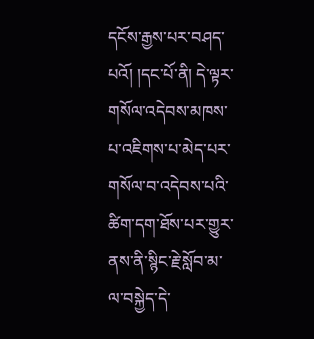དངོས་རྒྱས་པར་བཤད་པའོ། །དང་པོ་ནི། དེ་ལྟར་གསོལ་འདེབས་མཁས་པ་འཇིགས་པ་མེད་པར་གསོལ་བ་འདེབས་པའི་ཚིག་དག་ཐོས་པར་གྱུར་ནས་ནི་སྙིང་རྗེ་སློབ་མ་ལ་བསྐྱེད་དེ་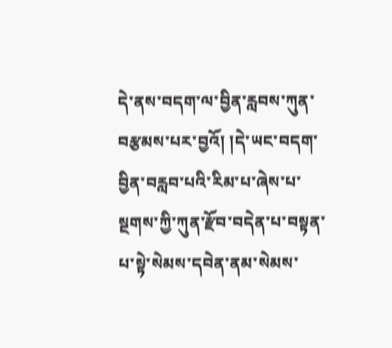དེ་ནས་བདག་ལ་བྱིན་རླབས་ཀུན་བརྩམས་པར་བྱའོ། །དེ་ཡང་བདག་བྱིན་བརླབ་པའི་རིམ་པ་ཞེས་པ་སྔགས་ཀྱི་ཀུན་རྫོབ་བདེན་པ་བསྟན་པ་སྟེ་སེམས་དབེན་ནམ་སེམས་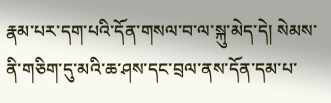རྣམ་པར་དག་པའི་དོན་གསལ་བ་ལ་སྐུ་མེད་དེ། སེམས་ནི་གཅིག་དུ་མའི་ཆ་ཤས་དང་བྲལ་ནས་དོན་དམ་པ་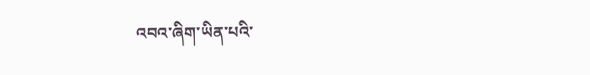འབའ་ཞིག་ཡིན་པའི་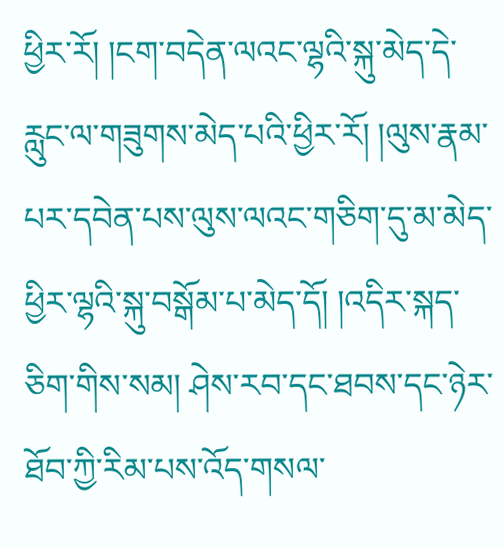ཕྱིར་རོ། །ངག་བདེན་ལའང་ལྷའི་སྐུ་མེད་དེ་རླུང་ལ་གཟུགས་མེད་པའི་ཕྱིར་རོ། །ལུས་རྣམ་པར་དབེན་པས་ལུས་ལའང་གཅིག་དུ་མ་མེད་ཕྱིར་ལྷའི་སྐུ་བསྒོམ་པ་མེད་དོ། །འདིར་སྐད་ཅིག་གིས་སམ། ཤེས་རབ་དང་ཐབས་དང་ཉེར་ཐོབ་ཀྱི་རིམ་པས་འོད་གསལ་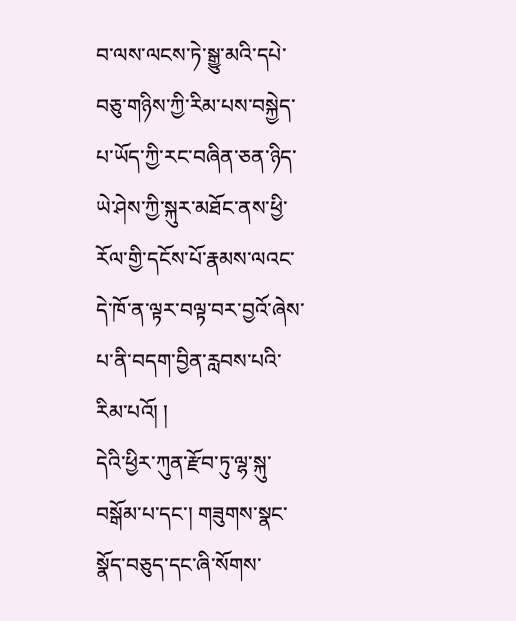བ་ལས་ལངས་ཏེ་སྒྱུ་མའི་དཔེ་བཅུ་གཉིས་ཀྱི་རིམ་པས་བསྐྱེད་པ་ཡོད་ཀྱི་རང་བཞིན་ཅན་ཉིད་ཡེ་ཤེས་ཀྱི་སྐུར་མཐོང་ནས་ཕྱི་རོལ་གྱི་དངོས་པོ་རྣམས་ལའང་དེ་ཁོ་ན་ལྟར་བལྟ་བར་བྱའོ་ཞེས་པ་ནི་བདག་བྱིན་རླབས་པའི་རིམ་པའོ། །
དེའི་ཕྱིར་ཀུན་རྫོབ་ཏུ་ལྷ་སྐུ་བསྒོམ་པ་དང་། གཟུགས་སྣང་སྣོད་བཅུད་དང་ཞི་སོགས་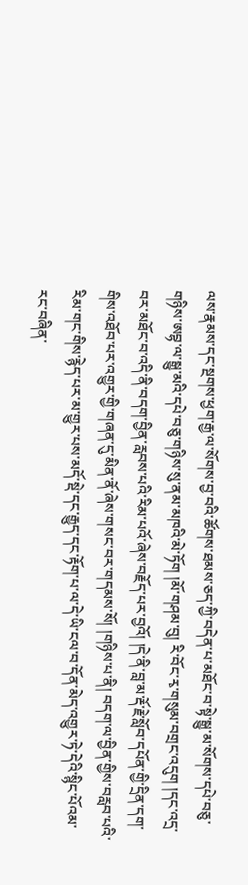ལས་རྣམས་དང་སྔགས་ཕྱག་རྒྱ་ལ་སོགས་བྱ་བའི་ཚོགས་ཐམས་ཅད་ཀྱི་བདེན་པ་མཐོང་བ་སྟེ་སྒྱུ་མ་སོགས་དཔེ་བཅུ་གཉིས་ཨབྷ་ལ་སྒྱུ་མའི་དཔེ་བཅུ་གཉིས་སུ་ནམ་མཁའི་མེ་ཏོག །མོ་གཤམ་བུ། རི་བོང་རྭ་གསུམ་བགྲང་འདུག །དང་འདྲ་བར་མཐོང་བ་འདི་ནི་བདག་བྱིན་རླབས་པའི་རིམ་པའོ་ཞེས་བརྗོད་པར་བྱའོ། །དེ་ནི་བླ་མ་རྡོ་རྗེ་སློབ་དཔོན་གྱི་དྲིན་དག་གིས་འཐོབ་པར་འགྱུར་གྱི་གཞན་དུ་མིན་ནོ་ཞེས་གསང་བར་གདམས་སོ། །གཉིས་པ་ནི། བདག་ལ་བྱིན་གྱིས་བརླབ་པའི་རིམ་གང་གིས་རྙེད་པར་མ་གྱུར་པས་མདོ་སྡེ་དང་རྒྱུད་དང་རྟོག་པ་ལ་དེ་ཡི་ངལ་བ་དོན་མེད་འགྱུར་ཏེ་དེའི་སྙིང་པོའམ་རང་བཞིན་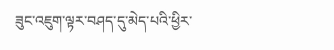ཟུང་འཇུག་ལྟར་བཤད་དུ་མེད་པའི་ཕྱིར་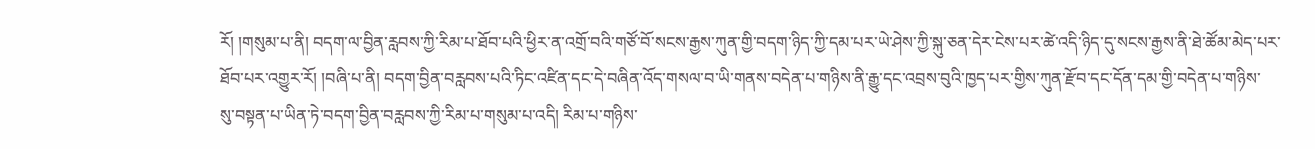རོ། །གསུམ་པ་ནི། བདག་ལ་བྱིན་རླབས་ཀྱི་རིམ་པ་ཐོབ་པའི་ཕྱིར་ན་འགྲོ་བའི་གཙོ་བོ་སངས་རྒྱས་ཀུན་གྱི་བདག་ཉིད་ཀྱི་དམ་པར་ཡེ་ཤེས་ཀྱི་སྐུ་ཅན་དེར་ངེས་པར་ཚེ་འདི་ཉིད་དུ་སངས་རྒྱས་ནི་ཐེ་ཚོམ་མེད་པར་ཐོབ་པར་འགྱུར་རོ། །བཞི་པ་ནི། བདག་བྱིན་བརླབས་པའི་ཏིང་འཛིན་དང་དེ་བཞིན་འོད་གསལ་བ་ཡི་གནས་བདེན་པ་གཉིས་ནི་རྒྱུ་དང་འབྲས་བུའི་ཁྱད་པར་གྱིས་ཀུན་རྫོབ་དང་དོན་དམ་གྱི་བདེན་པ་གཉིས་
སུ་བསྟན་པ་ཡིན་ཏེ་བདག་བྱིན་བརླབས་ཀྱི་རིམ་པ་གསུམ་པ་འདི། རིམ་པ་གཉིས་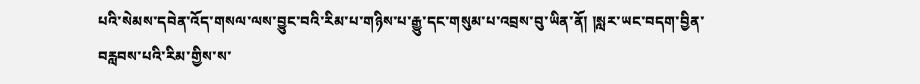པའི་སེམས་དབེན་འོད་གསལ་ལས་བྱུང་བའི་རིམ་པ་གཉིས་པ་རྒྱུ་དང་གསུམ་པ་འབྲས་བུ་ཡིན་ནོ། །སླར་ཡང་བདག་བྱིན་བརླབས་པའི་རིམ་གྱིས་ས་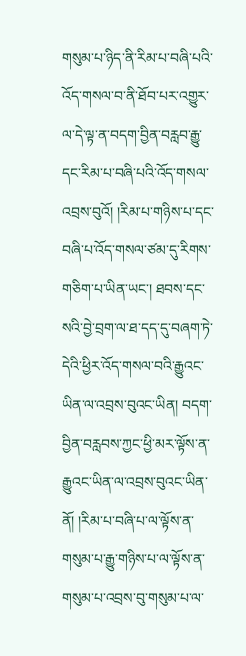གསུམ་པ་ཉིད་ནི་རིམ་པ་བཞི་པའི་འོད་གསལ་བ་ནི་ཐོབ་པར་འགྱུར་ལ་དེ་ལྟ་ན་བདག་བྱིན་བརླབ་རྒྱུ་དང་རིམ་པ་བཞི་པའི་འོད་གསལ་འབྲས་བུའོ། །རིམ་པ་གཉིས་པ་དང་བཞི་པ་འོད་གསལ་ཙམ་དུ་རིགས་གཅིག་པ་ཡིན་ཡང་། ཐབས་དང་སའི་བྱེ་བྲག་ལ་ཐ་དད་དུ་བཞག་ཏེ་དེའི་ཕྱིར་འོད་གསལ་བའི་རྒྱུའང་ཡིན་ལ་འབྲས་བུའང་ཡིན། བདག་བྱིན་བརླབས་ཀྱང་ཕྱི་མར་ལྟོས་ན་རྒྱུའང་ཡིན་ལ་འབྲས་བུའང་ཡིན་ནོ། །རིམ་པ་བཞི་པ་ལ་ལྟོས་ན་གསུམ་པ་རྒྱུ་གཉིས་པ་ལ་ལྟོས་ན་གསུམ་པ་འབྲས་བུ་གསུམ་པ་ལ་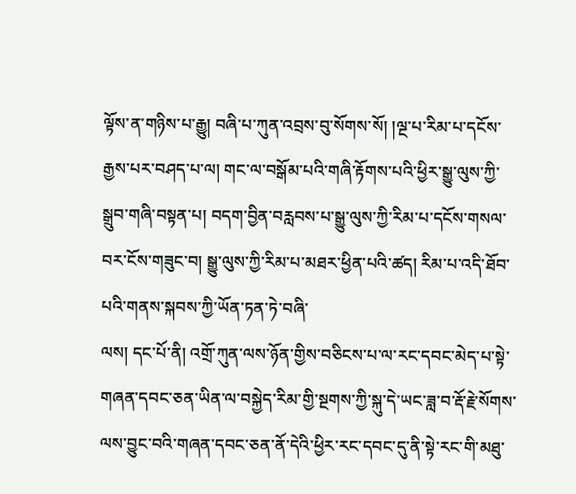ལྟོས་ན་གཉིས་པ་རྒྱུ། བཞི་པ་ཀུན་འབྲས་བུ་སོགས་སོ། །ལྔ་པ་རིམ་པ་དངོས་རྒྱས་པར་བཤད་པ་ལ། གང་ལ་བསྒོམ་པའི་གཞི་རྟོགས་པའི་ཕྱིར་སྒྱུ་ལུས་ཀྱི་སྒྲུབ་གཞི་བསྟན་པ། བདག་བྱིན་བརླབས་པ་སྒྱུ་ལུས་ཀྱི་རིམ་པ་དངོས་གསལ་བར་ངོས་གཟུང་བ། སྒྱུ་ལུས་ཀྱི་རིམ་པ་མཐར་ཕྱིན་པའི་ཚད། རིམ་པ་འདི་ཐོབ་པའི་གནས་སྐབས་ཀྱི་ཡོན་ཏན་ཏེ་བཞི་
ལས། དང་པོ་ནི། འགྲོ་ཀུན་ལས་ཉོན་གྱིས་བཅིངས་པ་ལ་རང་དབང་མེད་པ་སྟེ་གཞན་དབང་ཅན་ཡིན་ལ་བསྐྱེད་རིམ་གྱི་སྔགས་ཀྱི་སྐུ་དེ་ཡང་ཟླ་བ་རྡོ་རྗེ་སོགས་ལས་བྱུང་བའི་གཞན་དབང་ཅན་ནོ་དེའི་ཕྱིར་རང་དབང་དུ་ནི་སྟེ་རང་གི་མཐུ་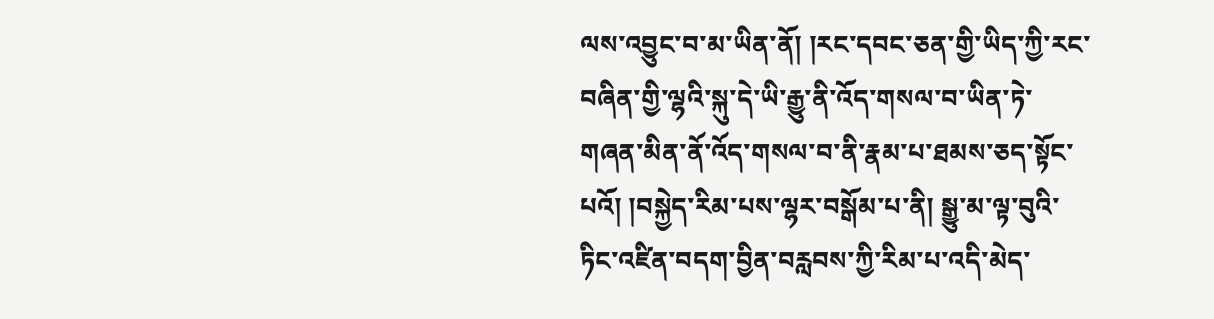ལས་འབྱུང་བ་མ་ཡིན་ནོ། །རང་དབང་ཅན་གྱི་ཡིད་ཀྱི་རང་བཞིན་གྱི་ལྷའི་སྐུ་དེ་ཡི་རྒྱུ་ནི་འོད་གསལ་བ་ཡིན་ཏེ་གཞན་མིན་ནོ་འོད་གསལ་བ་ནི་རྣམ་པ་ཐམས་ཅད་སྟོང་པའོ། །བསྐྱེད་རིམ་པས་ལྷར་བསྒོམ་པ་ནི། སྒྱུ་མ་ལྟ་བུའི་ཏིང་འཛིན་བདག་བྱིན་བརླབས་ཀྱི་རིམ་པ་འདི་མེད་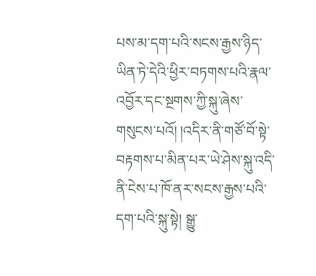པས་མ་དག་པའི་སངས་རྒྱས་ཉིད་ཡིན་ཏེ་དེའི་ཕྱིར་བཏགས་པའི་རྣལ་འབྱོར་དང་སྔགས་ཀྱི་སྐུ་ཞེས་གསུངས་པའོ། །འདིར་ནི་གཙོ་བོ་སྟེ་བརྟགས་པ་མིན་པར་ཡེ་ཤེས་སྐུ་འདི་ནི་ངེས་པ་ཁོ་ནར་སངས་རྒྱས་པའི་དག་པའི་སྐུ་སྟེ། སྒྱུ་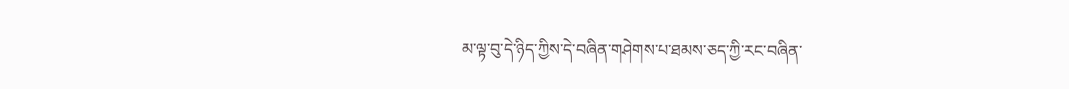མ་ལྟ་བུ་དེ་ཉིད་ཀྱིས་དེ་བཞིན་གཤེགས་པ་ཐམས་ཅད་ཀྱི་རང་བཞིན་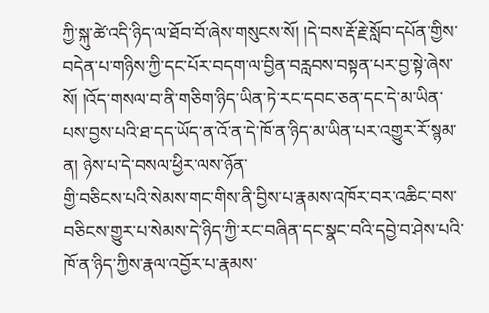ཀྱི་སྐུ་ཚེ་འདི་ཉིད་ལ་ཐོབ་བོ་ཞེས་གསུངས་སོ། །དེ་བས་རྡོ་རྗེ་སློབ་དཔོན་གྱིས་བདེན་པ་གཉིས་ཀྱི་དང་པོར་བདག་ལ་བྱིན་བརླབས་བསྟན་པར་བྱ་སྟེ་ཞེས་སོ། །འོད་གསལ་བ་ནི་གཅིག་ཉིད་ཡིན་ཏེ་རང་དབང་ཅན་དང་དེ་མ་ཡིན་པས་བྱས་པའི་ཐ་དད་ཡོད་ན་འོ་ན་དེ་ཁོ་ན་ཉིད་མ་ཡིན་པར་འགྱུར་རོ་སྙམ་ན། ཉེས་པ་དེ་བསལ་ཕྱིར་ལས་ཉོན་
གྱི་བཅིངས་པའི་སེམས་གང་གིས་ནི་བྱིས་པ་རྣམས་འཁོར་བར་འཆིང་བས་བཅིངས་གྱུར་པ་སེམས་དེ་ཉིད་ཀྱི་རང་བཞིན་དང་སྣང་བའི་དབྱེ་བ་ཤེས་པའི་ཁོ་ན་ཉིད་ཀྱིས་རྣལ་འབྱོར་པ་རྣམས་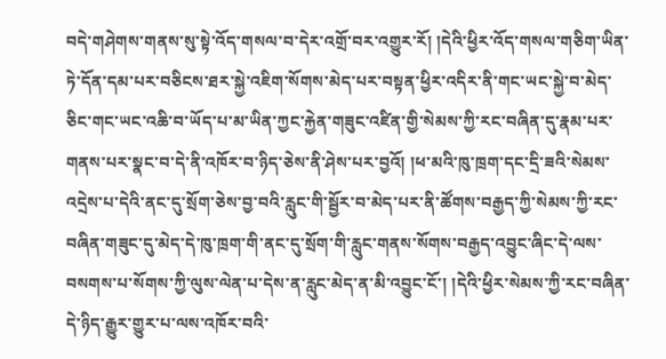བདེ་གཤེགས་གནས་སུ་སྟེ་འོད་གསལ་བ་དེར་འགྲོ་བར་འགྱུར་རོ། །དེའི་ཕྱིར་འོད་གསལ་གཅིག་ཡིན་ཏེ་དོན་དམ་པར་བཅིངས་ཐར་སྐྱེ་འཇིག་སོགས་མེད་པར་བསྟན་ཕྱིར་འདིར་ནི་གང་ཡང་སྐྱེ་བ་མེད་ཅིང་གང་ཡང་འཆི་བ་ཡོད་པ་མ་ཡིན་ཀྱང་རྐྱེན་གཟུང་འཛིན་གྱི་སེམས་ཀྱི་རང་བཞིན་དུ་རྣམ་པར་གནས་པར་སྣང་བ་དེ་ནི་འཁོར་བ་ཉིད་ཅེས་ནི་ཤེས་པར་བྱའོ། །ཕ་མའི་ཁུ་ཁྲག་དང་དྲི་ཟའི་སེམས་འདྲེས་པ་དེའི་ནང་དུ་སྲོག་ཅེས་བྱ་བའི་རླུང་གི་སྦྱོར་བ་མེད་པར་ནི་ཚོགས་བརྒྱད་ཀྱི་སེམས་ཀྱི་རང་བཞིན་གཟུང་དུ་མེད་དེ་ཁུ་ཁྲག་གི་ནང་དུ་སྲོག་གི་རླུང་གནས་སོགས་བརྒྱད་འབྱུང་ཞིང་དེ་ལས་བསགས་པ་སོགས་ཀྱི་ལུས་ལེན་པ་དེས་ན་རླུང་མེད་ན་མི་འབྱུང་ངོ་། །དེའི་ཕྱིར་སེམས་ཀྱི་རང་བཞིན་དེ་ཉིད་རྒྱུར་གྱུར་པ་ལས་འཁོར་བའི་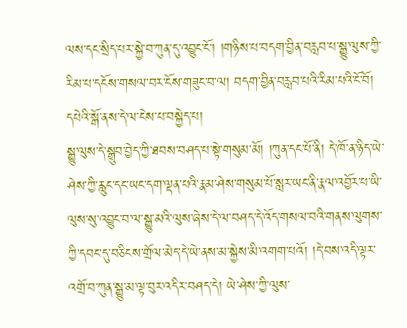ལས་དང་སྲིད་པར་སྐྱེ་བ་ཀུན་དུ་འབྱུང་ངོ་། །གཉིས་པ་བདག་བྱིན་བརླབ་པ་སྒྱུ་ལུས་ཀྱི་རིམ་པ་དངོས་གསལ་བར་ངོས་གཟུང་བ་ལ། བདག་བྱིན་བརླབ་པའི་རིམ་པའི་ངོ་བོ། དཔེའི་སྒོ་ནས་དེ་ལ་ངེས་པ་བསྐྱེད་པ།
སྒྱུ་ལུས་དེ་སྒྲུབ་བྱེད་ཀྱི་ཐབས་བཤད་པ་སྟེ་གསུམ་མོ། །ཀུན་དང་པོ་ནི། དེ་ཁོ་ན་ཉིད་ཡེ་ཤེས་ཀྱི་རླུང་དང་ཡང་དག་ལྡན་པའི་རྣམ་ཤེས་གསུམ་པོ་སླར་ཡང་ནི་རྣལ་འབྱོར་པ་ཡི་ལུས་སུ་འབྱུང་བ་ལ་སྒྱུ་མའི་ལུས་ཞེས་དེ་ལ་བཤད་དེ་འོད་གསལ་བའི་གནས་ལུགས་ཀྱི་དབང་དུ་བཅིངས་གྲོལ་མེད་དེ་ཡེ་ནས་མ་སྐྱེས་མི་འགག་པའོ། །དེ་བས་འདི་ལྟར་འགྲོ་བ་ཀུན་སྒྱུ་མ་ལྟ་བུར་འདིར་བཤད་དེ། ཡེ་ཤེས་ཀྱི་ལུས་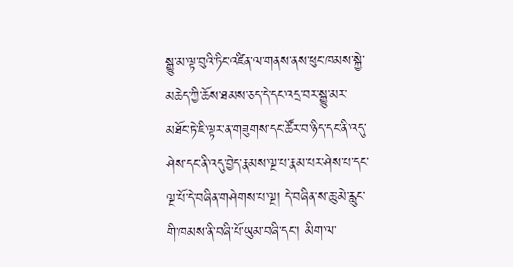སྒྱུ་མ་ལྟ་བུའི་ཏིང་འཛིན་ལ་གནས་ནས་ཕུང་ཁམས་སྐྱེ་མཆེད་ཀྱི་ཆོས་ཐམས་ཅད་དེ་དང་འདྲ་བར་སྒྱུ་མར་མཐོང་ཏེ་ཇི་ལྟར་ན་གཟུགས་དང་ཚོར་བ་ཉིད་དང་ནི་འདུ་ཤེས་དང་ནི་འདུ་བྱེད་རྣམས་ལྔ་པ་རྣམ་པར་ཤེས་པ་དང་ལྔ་པོ་དེ་བཞིན་གཤེགས་པ་ལྔ། དེ་བཞིན་ས་ཆུ་མེ་རླུང་གི་ཁམས་ནི་བཞི་པོ་ཡུམ་བཞི་དང་། མིག་ལ་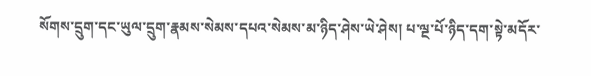སོགས་དྲུག་དང་ཡུལ་དྲུག་རྣམས་སེམས་དཔའ་སེམས་མ་ཉིད་ཤེས་ཡེ་ཤེས། པ་ལྔ་པོ་ཉིད་དག་སྟེ་མདོར་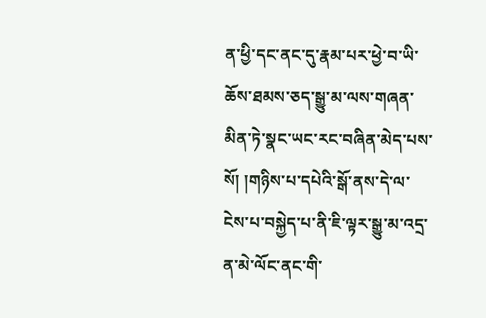ན་ཕྱི་དང་ནང་དུ་རྣམ་པར་ཕྱེ་བ་ཡི་ཆོས་ཐམས་ཅད་སྒྱུ་མ་ལས་གཞན་མིན་ཏེ་སྣང་ཡང་རང་བཞིན་མེད་པས་སོ། །གཉིས་པ་དཔེའི་སྒོ་ནས་དེ་ལ་ངེས་པ་བསྐྱེད་པ་ནི་ཇི་ལྟར་སྒྱུ་མ་འདྲ་ན་མེ་ལོང་ནང་གི་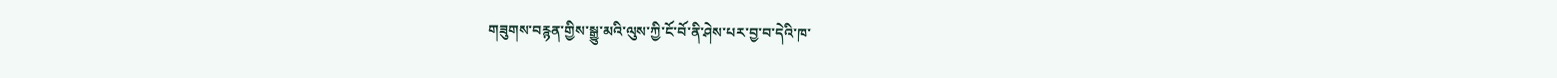གཟུགས་བརྙན་གྱིས་སྒྱུ་མའི་ལུས་ཀྱི་ངོ་བོ་ནི་ཤེས་པར་བྱ་བ་དེའི་ཁ་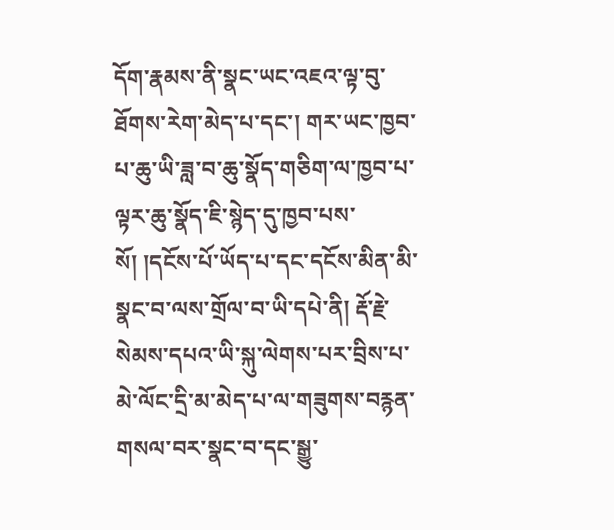དོག་རྣམས་ནི་སྣང་ཡང་འཇའ་ལྟ་བུ་ཐོགས་རེག་མེད་པ་དང་། གར་ཡང་ཁྱབ་པ་ཆུ་ཡི་ཟླ་བ་ཆུ་སྣོད་གཅིག་ལ་ཁྱབ་པ་ལྟར་ཆུ་སྣོད་ཇི་སྙེད་དུ་ཁྱབ་པས་སོ། །དངོས་པོ་ཡོད་པ་དང་དངོས་མིན་མི་སྣང་བ་ལས་གྲོལ་བ་ཡི་དཔེ་ནི། རྡོ་རྗེ་སེམས་དཔའ་ཡི་སྐུ་ལེགས་པར་བྲིས་པ་མེ་ལོང་དྲི་མ་མེད་པ་ལ་གཟུགས་བརྙན་གསལ་བར་སྣང་བ་དང་སྒྱུ་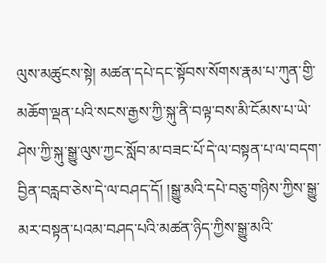ལུས་མཚུངས་སྟེ། མཚན་དཔེ་དང་སྟོབས་སོགས་རྣམ་པ་ཀུན་གྱི་མཆོག་ལྡན་པའི་སངས་རྒྱས་ཀྱི་སྐུ་ནི་བལྟ་བས་མི་ངོམས་པ་ཡེ་ཤེས་ཀྱི་སྐུ་སྒྱུ་ལུས་ཀྱང་སློབ་མ་བཟང་པོ་དེ་ལ་བསྟན་པ་ལ་བདག་བྱིན་བརླབ་ཅེས་དེ་ལ་བཤད་དོ། །སྒྱུ་མའི་དཔེ་བཅུ་གཉིས་ཀྱིས་སྒྱུ་མར་བསྟན་པའམ་བཤད་པའི་མཚན་ཉིད་ཀྱིས་སྒྱུ་མའི་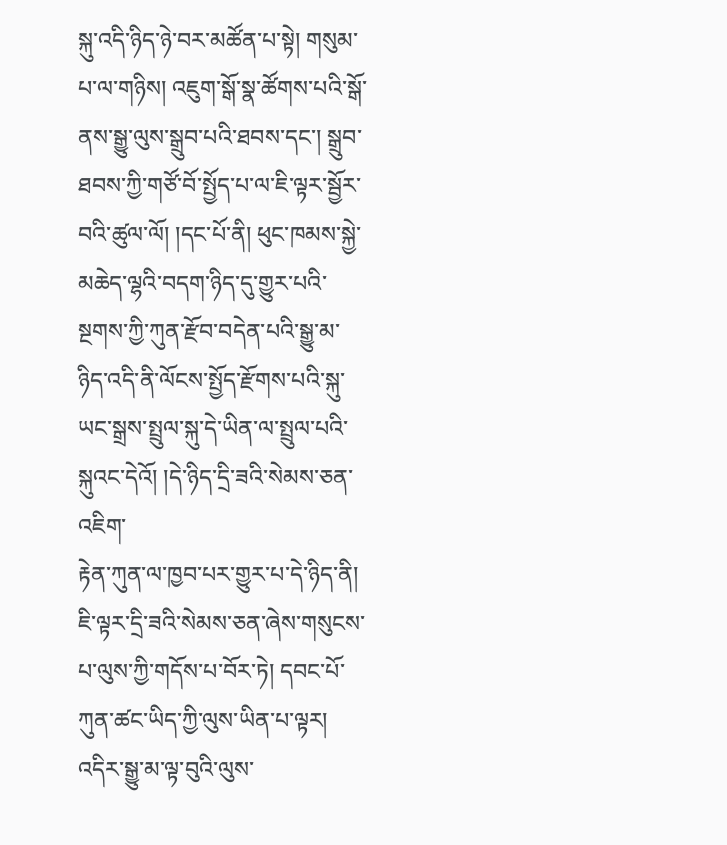སྐུ་འདི་ཉིད་ཉེ་བར་མཚོན་པ་སྟེ། གསུམ་པ་ལ་གཉིས། འཇུག་སྒོ་སྣ་ཚོགས་པའི་སྒོ་ནས་སྒྱུ་ལུས་སྒྲུབ་པའི་ཐབས་དང་། སྒྲུབ་ཐབས་ཀྱི་གཙོ་བོ་སྤྱོད་པ་ལ་ཇི་ལྟར་སྦྱོར་བའི་ཚུལ་ལོ། །དང་པོ་ནི། ཕུང་ཁམས་སྐྱེ་མཆེད་ལྷའི་བདག་ཉིད་དུ་གྱུར་པའི་སྔགས་ཀྱི་ཀུན་རྫོབ་བདེན་པའི་སྒྱུ་མ་ཉིད་འདི་ནི་ལོངས་སྤྱོད་རྫོགས་པའི་སྐུ་ཡང་སྒྲས་སྤྲུལ་སྐུ་དེ་ཡིན་ལ་སྤྲུལ་པའི་སྐུའང་དེའོ། །དེ་ཉིད་དྲི་ཟའི་སེམས་ཅན་འཇིག་
རྟེན་ཀུན་ལ་ཁྱབ་པར་གྱུར་པ་དེ་ཉིད་ནི། ཇི་ལྟར་དྲི་ཟའི་སེམས་ཅན་ཞེས་གསུངས་པ་ལུས་ཀྱི་གདོས་པ་བོར་ཏེ། དབང་པོ་ཀུན་ཚང་ཡིད་ཀྱི་ལུས་ཡིན་པ་ལྟར། འདིར་སྒྱུ་མ་ལྟ་བུའི་ལུས་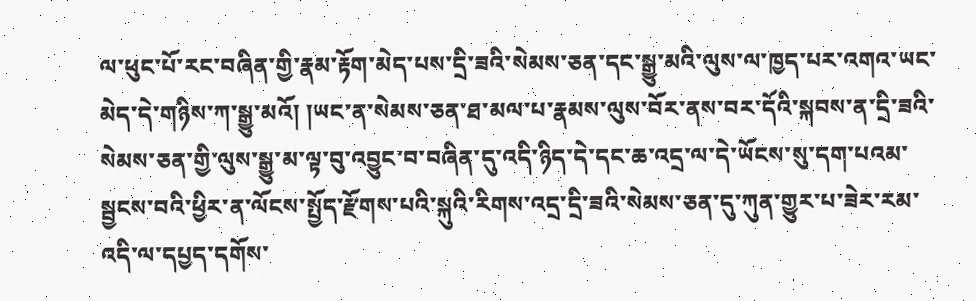ལ་ཕུང་པོ་རང་བཞིན་གྱི་རྣམ་རྟོག་མེད་པས་དྲི་ཟའི་སེམས་ཅན་དང་སྒྱུ་མའི་ལུས་ལ་ཁྱད་པར་འགའ་ཡང་མེད་དེ་གཉིས་ཀ་སྒྱུ་མའོ། །ཡང་ན་སེམས་ཅན་ཐ་མལ་པ་རྣམས་ལུས་བོར་ནས་བར་དོའི་སྐབས་ན་དྲི་ཟའི་སེམས་ཅན་གྱི་ལུས་སྒྱུ་མ་ལྟ་བུ་འབྱུང་བ་བཞིན་དུ་འདི་ཉིད་དེ་དང་ཆ་འདྲ་ལ་དེ་ཡོངས་སུ་དག་པའམ་སྦྱངས་བའི་ཕྱིར་ན་ལོངས་སྤྱོད་རྫོགས་པའི་སྐུའི་རིགས་འདྲ་དྲི་ཟའི་སེམས་ཅན་དུ་ཀུན་གྱུར་པ་ཟེར་རམ་འདི་ལ་དཔྱད་དགོས་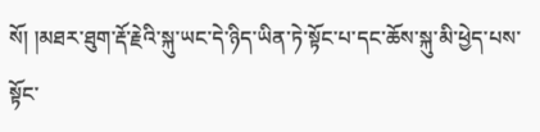སོ། །མཐར་ཐུག་རྡོ་རྗེའི་སྐུ་ཡང་དེ་ཉིད་ཡིན་ཏེ་སྟོང་པ་དང་ཆོས་སྐུ་མི་ཕྱེད་པས་སྟོང་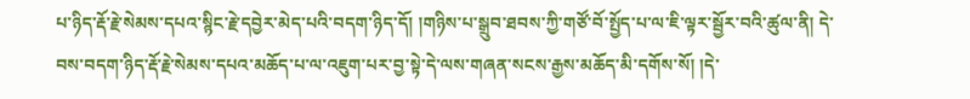པ་ཉིད་རྡོ་རྗེ་སེམས་དཔའ་སྙིང་རྗེ་དབྱེར་མེད་པའི་བདག་ཉིད་དོ། །གཉིས་པ་སྒྲུབ་ཐབས་ཀྱི་གཙོ་བོ་སྤྱོད་པ་ལ་ཇི་ལྟར་སྦྱོར་བའི་ཚུལ་ནི། དེ་བས་བདག་ཉིད་རྡོ་རྗེ་སེམས་དཔའ་མཆོད་པ་ལ་འཇུག་པར་བྱ་སྟེ་དེ་ལས་གཞན་སངས་རྒྱས་མཆོད་མི་དགོས་སོ། །དེ་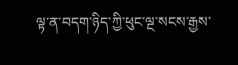ལྟ་ན་བདག་ཉིད་ཀྱི་ཕུང་ལྔ་སངས་རྒྱས་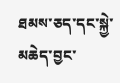ཐམས་ཅད་དང་སྐྱེ་མཆེད་བྱང་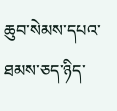ཆུབ་སེམས་དཔའ་ཐམས་ཅད་ཉིད་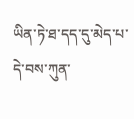ཡིན་ཏེ་ཐ་དད་དུ་མེད་པ་དེ་བས་ཀུན་